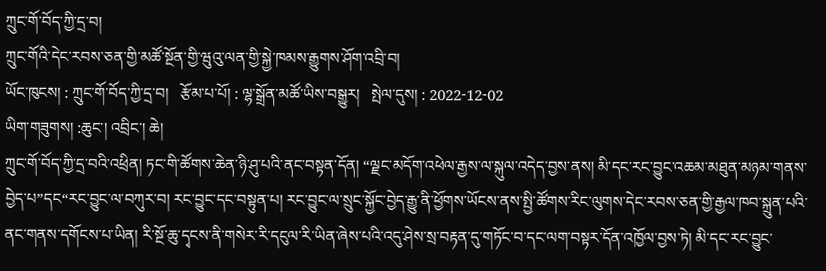ཀྲུང་གོ་བོད་ཀྱི་དྲ་བ།
ཀྲུང་གོའི་དེང་རབས་ཅན་གྱི་མཚོ་སྔོན་གྱི་ཝུའུ་ལན་གྱི་སྐྱེ་ཁམས་རྒྱུགས་ཤོག་འབྲི་བ།
ཡོང་ཁུངས། : ཀྲུང་གོ་བོད་ཀྱི་དྲ་བ།   རྩོམ་པ་པོ། : ལྷ་སྒྲོན་མཚོ་ཡིས་བསྒྱུར།   སྤེལ་དུས། : 2022-12-02
ཡིག་གཟུགས། :ཆུང་། འབྲིང་། ཆེ།
ཀྲུང་གོ་བོད་ཀྱི་དྲ་བའི་འཕྲིན། ཏང་གི་ཚོགས་ཆེན་ཉི་ཤུ་པའི་ནང་བསྟན་དོན། “ལྗང་མདོག་འཕེལ་རྒྱས་ལ་སྐུལ་འདེད་བྱས་ནས། མི་དང་རང་བྱུང་འཆམ་མཐུན་མཉམ་གནས་བྱེད་པ”དང“རང་བྱུང་ལ་བཀུར་བ། རང་བྱུང་དང་བསྟུན་པ། རང་བྱུང་ལ་སྲུང་སྐྱོང་བྱེད་རྒྱུ་ནི་ཕྱོགས་ཡོངས་ནས་སྤྱི་ཚོགས་རིང་ལུགས་དེང་རབས་ཅན་གྱི་རྒྱལ་ཁབ་སྐྲུན་པའི་ནང་གནས་དགོངས་པ་ཡིན། རི་སྔོ་ཆུ་དྭངས་ནི་གསེར་རི་དངུལ་རི་ཡིན་ཞེས་པའི་འདུ་ཤེས་སྲ་བརྟན་དུ་གཏོང་བ་དང་ལག་བསྟར་དོན་འཁྱོལ་བྱས་ཏེ། མི་དང་རང་བྱུང་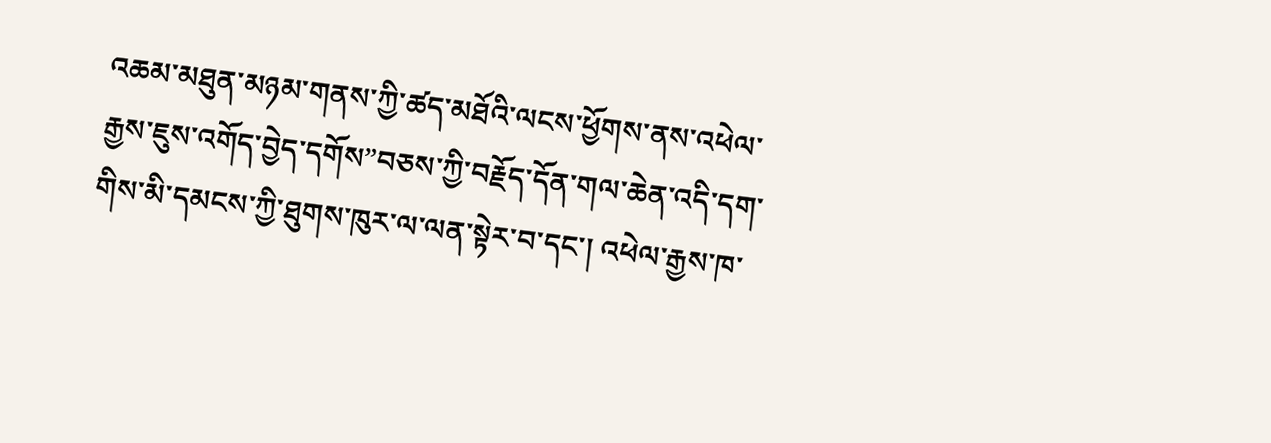འཆམ་མཐུན་མཉམ་གནས་ཀྱི་ཚད་མཐོའི་ལངས་ཕྱོགས་ནས་འཕེལ་རྒྱས་ཇུས་འགོད་བྱེད་དགོས”བཅས་ཀྱི་བརྗོད་དོན་གལ་ཆེན་འདི་དག་གིས་མི་དམངས་ཀྱི་ཐུགས་ཁུར་ལ་ལན་སྟེར་བ་དང་། འཕེལ་རྒྱས་ཁ་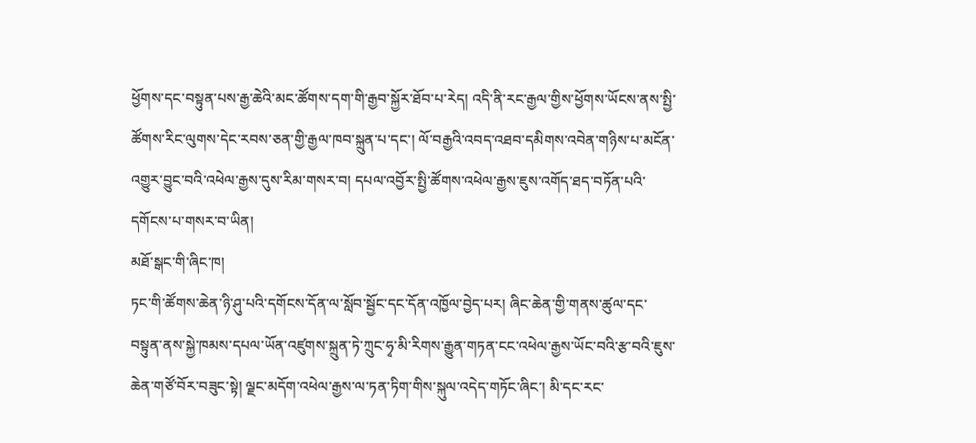ཕྱོགས་དང་བསྟུན་པས་རྒྱ་ཆེའི་མང་ཚོགས་དག་གི་རྒྱབ་སྐྱོར་ཐོབ་པ་རེད། འདི་ནི་རང་རྒྱལ་གྱིས་ཕྱོགས་ཡོངས་ནས་སྤྱི་ཚོགས་རིང་ལུགས་དེང་རབས་ཅན་གྱི་རྒྱལ་ཁབ་སྐྲུན་པ་དང་། ལོ་བརྒྱའི་འབད་འཐབ་དམིགས་འབེན་གཉིས་པ་མངོན་འགྱུར་བྱུང་བའི་འཕེལ་རྒྱས་དུས་རིམ་གསར་བ། དཔལ་འབྱོར་སྤྱི་ཚོགས་འཕེལ་རྒྱས་ཇུས་འགོད་ཐད་བཏོན་པའི་དགོངས་པ་གསར་བ་ཡིན།
མཐོ་སྒང་གི་ཞིང་ཁ།
ཏང་གི་ཚོགས་ཆེན་ཉི་ཤུ་པའི་དགོངས་དོན་ལ་སློབ་སྦྱོང་དང་དོན་འཁྱོལ་བྱེད་པར། ཞིང་ཆེན་གྱི་གནས་ཚུལ་དང་བསྟུན་ནས་སྐྱེ་ཁམས་དཔལ་ཡོན་འཛུགས་སྐྲུན་ཏེ་ཀྲུང་ཧྭ་མི་རིགས་རྒྱུན་གཏན་ངང་འཕེལ་རྒྱས་ཡོང་བའི་རྩ་བའི་ཇུས་ཆེན་གཙོ་བོར་བཟུང་སྟེ། ལྗང་མདོག་འཕེལ་རྒྱས་ལ་ཏན་ཏིག་གིས་སྐུལ་འདེད་གཏོང་ཞིང་། མི་དང་རང་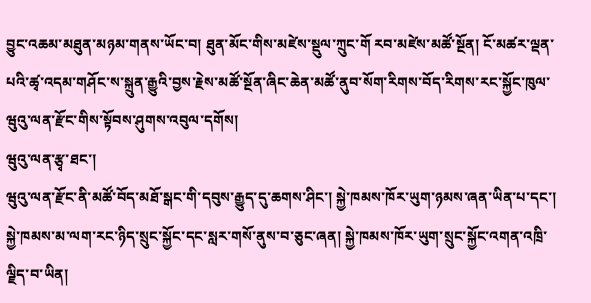བྱུང་འཆམ་མཐུན་མཉམ་གནས་ཡོང་བ། ཐུན་མོང་གིས་མཛེས་སྡུལ་ཀྲུང་གོ རབ་མཛེས་མཚོ་སྔོན། ངོ་མཚར་ལྡན་པའི་ཚྭ་འདམ་གཤོང་ས་སྐྲུན་རྒྱུའི་བྱས་རྗེས་མཚོ་སྔོན་ཞིང་ཆེན་མཚོ་ནུབ་སོག་རིགས་བོད་རིགས་རང་སྐྱོང་ཁུལ་ཝུའུ་ལན་རྫོང་གིས་སྟོབས་ཤུགས་འབུལ་དགོས།
ཝུའུ་ལན་རྩྭ་ཐང་།
ཝུའུ་ལན་རྫོང་ནི་མཚོ་བོད་མཐོ་སྒང་གི་དབུས་རྒྱུད་དུ་ཆགས་ཤིང་། སྐྱེ་ཁམས་ཁོར་ཡུག་ཉམས་ཞན་ཡིན་པ་དང་། སྐྱེ་ཁམས་མ་ལག་རང་ཉིད་སྲུང་སྐྱོང་དང་སླར་གསོ་ནུས་བ་ཅུང་ཞན། སྐྱེ་ཁམས་ཁོར་ཡུག་སྲུང་སྐྱོང་འགན་འཁྲི་ལྗིད་བ་ཡིན།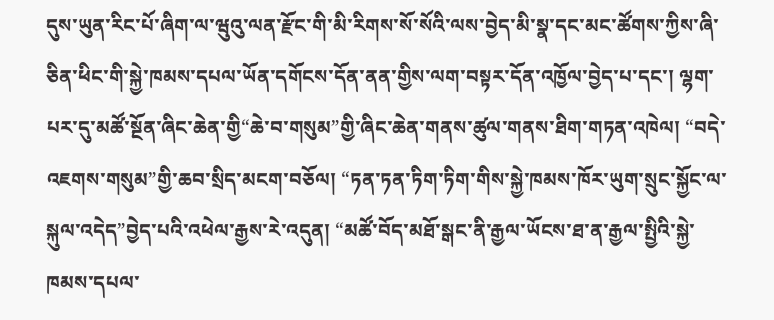དུས་ཡུན་རིང་པོ་ཞིག་ལ་ཝུའུ་ལན་རྫོང་གི་མི་རིགས་སོ་སོའི་ལས་བྱེད་མི་སྣ་དང་མང་ཚོགས་ཀྱིས་ཞི་ཅིན་ཕིང་གི་སྐྱེ་ཁམས་དཔལ་ཡོན་དགོངས་དོན་ནན་གྱིས་ལག་བསྟར་དོན་འཁྱོལ་བྱེད་པ་དང་། ལྷག་པར་དུ་མཚོ་སྔོན་ཞིང་ཆེན་གྱི“ཆེ་བ་གསུམ”གྱི་ཞིང་ཆེན་གནས་ཚུལ་གནས་ཐིག་གཏན་འཁེལ། “བདེ་འཇགས་གསུམ”གྱི་ཆབ་སྲིད་མངག་བཅོལ། “ཏན་ཏན་ཏིག་ཏིག་གིས་སྐྱེ་ཁམས་ཁོར་ཡུག་སྲུང་སྐྱོང་ལ་སྐུལ་འདེད”བྱེད་པའི་འཕེལ་རྒྱས་རེ་འདུན། “མཚོ་བོད་མཐོ་སྒང་ནི་རྒྱལ་ཡོངས་ཐ་ན་རྒྱལ་སྤྱིའི་སྐྱེ་ཁམས་དཔལ་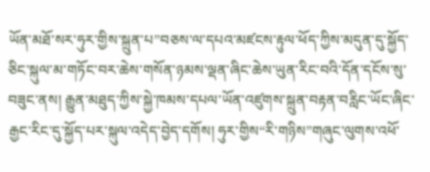ཡོན་མཐོ་སར་ཧུར་གྱིས་སྐྲུན་པ”བཅས་ལ་དཔའ་མཛངས་རྟུལ་ཕོད་ཀྱིས་མདུན་དུ་སྐྱོད་ཅིང་སྐུལ་མ་གཏོང་བར་ཆེས་གསོན་ཉམས་ལྡན་ཞིང་ཆེས་ཡུན་རིང་བའི་དོན་དངོས་སུ་བཟུང་ནས། རྒྱུན་མཐུད་ཀྱིས་སྐྱེ་ཁམས་དཔལ་ཡོན་འཛུགས་སྐྲུན་བརྟན་བརླིང་ཡོང་ཞིང་རྒྱང་རིང་དུ་སྐྱོད་པར་སྐུལ་འདེད་བྱེད་དགོས། ཧུར་གྱིས“རི་གཉིས”གཞུང་ལུགས་འཕོ་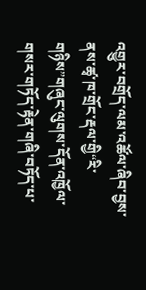འགྱུར་བགྲོད་ལམ་འཚོལ་ཞིབ་བྱས་ནས་ཚྭ་ཁ་གྲོང་རྡལ་གྱི“རི་གཉིས”གཞུང་ལུགས་དོན་འཁྱོལ་གསར་གཏོད་རྟེན་གཞི་བཏོད་པ་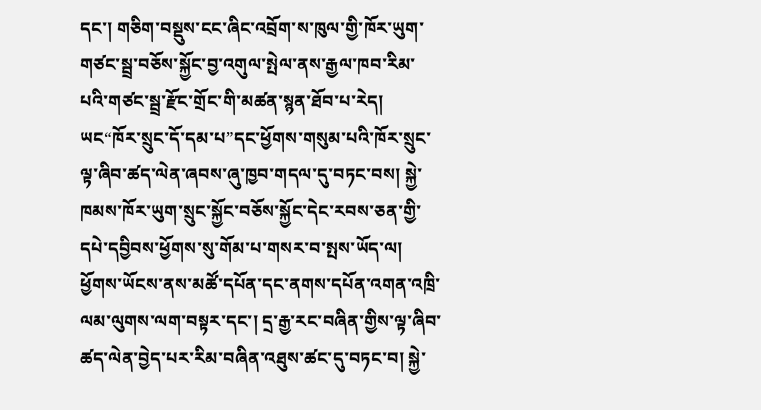དང་། གཅིག་བསྡུས་ངང་ཞིང་འབྲོག་ས་ཁུལ་གྱི་ཁོར་ཡུག་གཙང་སྦྲ་བཅོས་སྐྱོང་བྱ་འགུལ་སྤེལ་ནས་རྒྱལ་ཁབ་རིམ་པའི་གཙང་སྦྲ་རྫོང་གྲོང་གི་མཚན་སྙན་ཐོབ་པ་རེད། ཡང“ཁོར་སྲུང་དོ་དམ་པ”དང་ཕྱོགས་གསུམ་པའི་ཁོར་སྲུང་ལྟ་ཞིབ་ཚད་ལེན་ཞབས་ཞུ་ཁྱབ་གདལ་དུ་བཏང་བས། སྐྱེ་ཁམས་ཁོར་ཡུག་སྲུང་སྐྱོང་བཅོས་སྐྱོང་དེང་རབས་ཅན་གྱི་དཔེ་དབྱིབས་ཕྱོགས་སུ་གོམ་པ་གསར་བ་སྤས་ཡོད་ལ། ཕྱོགས་ཡོངས་ནས་མཚོ་དཔོན་དང་ནགས་དཔོན་འགན་འཁྲི་ལམ་ལུགས་ལག་བསྟར་དང་། དྲ་རྒྱ་རང་བཞིན་གྱིས་ལྟ་ཞིབ་ཚད་ལེན་བྱེད་པར་རིམ་བཞིན་འཐུས་ཚང་དུ་བཏང་བ། སྐྱེ་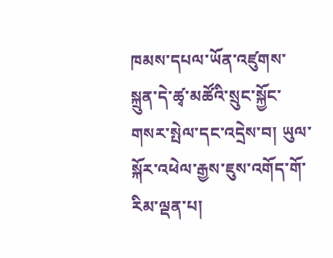ཁམས་དཔལ་ཡོན་འཛུགས་སྐྲུན་དེ་ཚྭ་མཚོའི་སྲུང་སྐྱོང་གསར་སྤེལ་དང་འདྲེས་བ། ཡུལ་སྐོར་འཕེལ་རྒྱས་ཇུས་འགོད་གོ་རིམ་ལྡན་པ།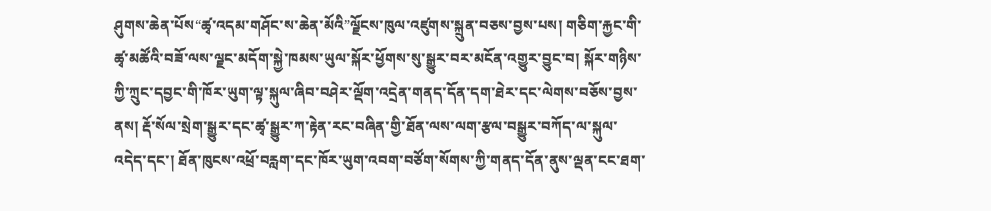ཤུགས་ཆེན་པོས“ཚྭ་འདམ་གཤོང་ས་ཆེན་མོའི”ལྗོངས་ཁུལ་འཛུགས་སྐྲུན་བཅས་བྱས་པས། གཅིག་རྐྱང་གི་ཚྭ་མཚོའི་བཟོ་ལས་ལྗང་མདོག་སྐྱེ་ཁམས་ཡུལ་སྐོར་ཕྱོགས་སུ་སྒྱུར་བར་མངོན་འགྱུར་བྱུང་བ། སྐོར་གཉིས་ཀྱི་ཀྲུང་དབྱང་གི་ཁོར་ཡུག་ལྟ་སྐུལ་ཞིབ་བཤེར་ལྡོག་འདྲེན་གནད་དོན་དག་ཐེར་དང་ལེགས་བཅོས་བྱས་ནས། རྡོ་སོལ་སྲེག་སྒྱུར་དང་ཚྭ་སྒྱུར་ཀ་རྟེན་རང་བཞིན་གྱི་ཐོན་ལས་ལག་རྩལ་བསྒྱུར་བཀོད་ལ་སྐུལ་འདེད་དང་། ཐོན་ཁུངས་འཕྲོ་བརླག་དང་ཁོར་ཡུག་འབག་བཙོག་སོགས་ཀྱི་གནད་དོན་ནུས་ལྡན་ངང་ཐག་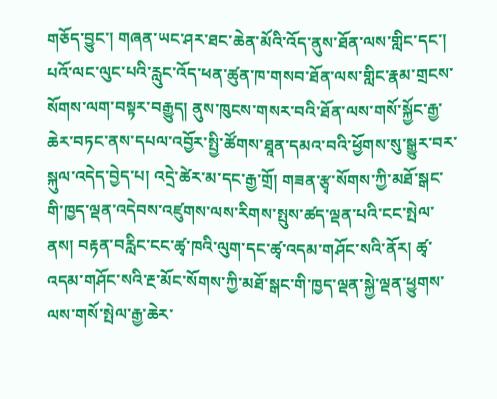གཅོད་བྱུང་། གཞན་ཡང་ཤར་ཐང་ཆེན་མོའི་འོད་ནུས་ཐོན་ལས་གླིང་དང་། པའོ་ལང་ལུང་པའི་རླུང་འོད་ཕན་ཚུན་ཁ་གསབ་ཐོན་ལས་གླིང་རྣམ་གྲངས་སོགས་ལག་བསྟར་བརྒྱུད། ནུས་ཁུངས་གསར་བའི་ཐོན་ལས་གསོ་སྐྱོང་རྒྱ་ཆེར་བཏང་ནས་དཔལ་འབྱོར་སྤྱི་ཚོགས་ཐཱན་དམའ་བའི་ཕྱོགས་སུ་སྒྱུར་བར་སྐུལ་འདེད་བྱེད་པ། འདྲེ་ཚེར་མ་དང་རྒྱ་གྲོ། གཟན་རྩྭ་སོགས་ཀྱི་མཐོ་སྒང་གི་ཁྱད་ལྡན་འདེབས་འཛུགས་ལས་རིགས་སྤུས་ཚད་ལྡན་པའི་ངང་སྤེལ་ནས། བརྟན་བརླིང་ངང་ཚྭ་ཁའི་ལུག་དང་ཚྭ་འདམ་གཤོང་སའི་ནོར། ཚྭ་འདམ་གཤོང་སའི་རྔ་མོང་སོགས་ཀྱི་མཐོ་སྒང་གི་ཁྱད་ལྡན་སྐྱེ་ལྡན་ཕྱུགས་ལས་གསོ་སྤེལ་རྒྱ་ཆེར་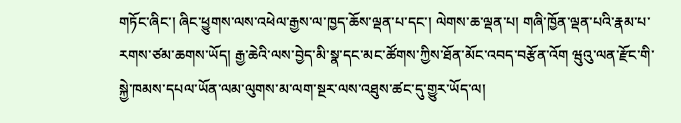གཏོང་ཞིང་། ཞིང་ཕྱུགས་ལས་འཕེལ་རྒྱས་ལ་ཁྱད་ཆོས་ལྡན་པ་དང་། ལེགས་ཆ་ལྡན་པ། གཞི་ཁྱོན་ལྡན་པའི་རྣམ་པ་རགས་ཙམ་ཆགས་ཡོད། རྒྱ་ཆེའི་ལས་བྱེད་མི་སྣ་དང་མང་ཚོགས་ཀྱིས་ཐོན་མོང་འབད་བརྩོན་འོག ཝུའུ་ལན་རྫོང་གི་སྐྱེ་ཁམས་དཔལ་ཡོན་ལམ་ལུགས་མ་ལག་སྔར་ལས་འཐུས་ཚང་དུ་གྱུར་ཡོད་ལ།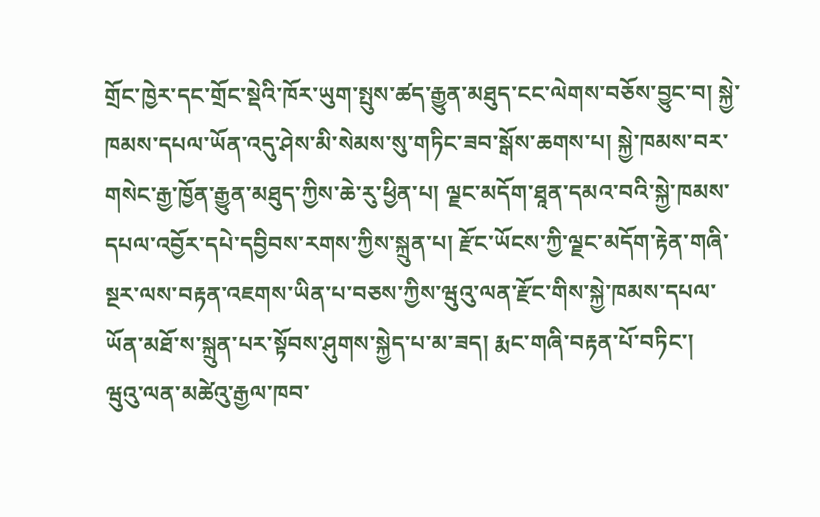གྲོང་ཁྱེར་དང་གྲོང་སྡེའི་ཁོར་ཡུག་སྤུས་ཚད་རྒྱུན་མཐུད་ངང་ལེགས་བཅོས་བྱུང་བ། སྐྱེ་ཁམས་དཔལ་ཡོན་འདུ་ཤེས་མི་སེམས་སུ་གཏིང་ཟབ་སྒོས་ཆགས་པ། སྐྱེ་ཁམས་བར་གསེང་རྒྱ་ཁྱོན་རྒྱུན་མཐུད་ཀྱིས་ཆེ་རུ་ཕྱིན་པ། ལྗང་མདོག་ཐཱན་དམའ་བའི་སྐྱེ་ཁམས་དཔལ་འབྱོར་དཔེ་དབྱིབས་རགས་ཀྱིས་སྐྲུན་པ། རྫོང་ཡོངས་ཀྱི་ལྗང་མདོག་རྟེན་གཞི་སྔར་ལས་བརྟན་འཇགས་ཡིན་པ་བཅས་ཀྱིས་ཝུའུ་ལན་རྫོང་གིས་སྐྱེ་ཁམས་དཔལ་ཡོན་མཐོ་ས་སྐྲུན་པར་སྟོབས་ཤུགས་སྐྱེད་པ་མ་ཟད། རྨང་གཞི་བརྟན་པོ་བཏིང་།
ཝུའུ་ལན་མཚེའུ་རྒྱལ་ཁབ་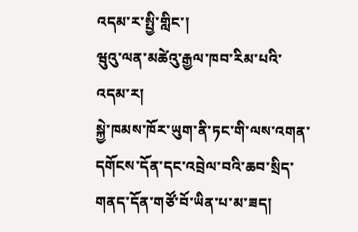འདམ་ར་སྤྱི་གླིང་།
ཝུའུ་ལན་མཚེའུ་རྒྱལ་ཁབ་རིམ་པའི་འདམ་ར།
སྐྱེ་ཁམས་ཁོར་ཡུག་ནི་ཏང་གི་ལས་འགན་དགོངས་དོན་དང་འབྲེལ་བའི་ཆབ་སྲིད་གནད་དོན་གཙོ་བོ་ཡིན་པ་མ་ཟད།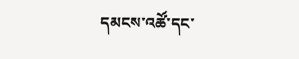དམངས་འཚོ་དང་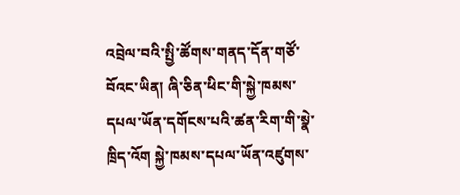འབྲེལ་བའི་སྤྱི་ཚོགས་གནད་དོན་གཙོ་བོའང་ཡིན། ཞི་ཅིན་ཕིང་གི་སྐྱེ་ཁམས་དཔལ་ཡོན་དགོངས་པའི་ཚན་རིག་གི་སྣེ་ཁྲིད་འོག སྐྱེ་ཁམས་དཔལ་ཡོན་འཛུགས་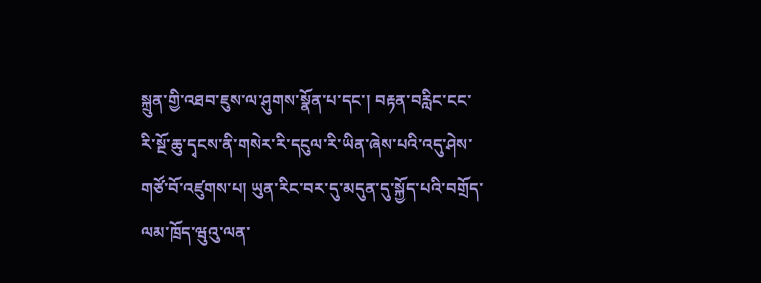སྐྲུན་གྱི་འཐབ་ཇུས་ལ་ཤུགས་སྣོན་པ་དང་། བརྟན་བརླིང་ངང་རི་སྔོ་ཆུ་དྭངས་ནི་གསེར་རི་དངུལ་རི་ཡིན་ཞེས་པའི་འདུ་ཤེས་གཙོ་བོ་འཛུགས་པ། ཡུན་རིང་བར་དུ་མདུན་དུ་སྐྱོད་པའི་བགྲོད་ལམ་ཁྲོད་ཝུའུ་ལན་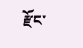རྫོང་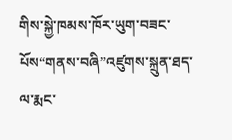གིས་སྐྱེ་ཁམས་ཁོར་ཡུག་བཟང་པོས“གནས་བཞི”འཛུགས་སྐྲུན་ཐད་ལ་རྨང་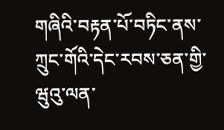གཞིའི་བརྟན་པོ་བཏིང་ནས་ཀྲུང་གོའི་དེང་རབས་ཅན་གྱི་ཝུའུ་ལན་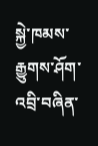སྐྱེ་ཁམས་རྒྱུགས་ཤོག་འབྲི་བཞིན་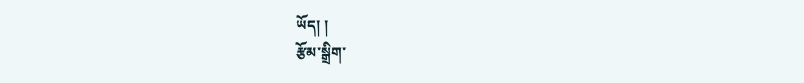ཡོད། །
རྩོམ་སྒྲིག་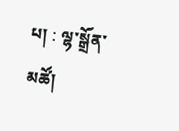པ། : ལྷ་སྒྲོན་མཚོ།